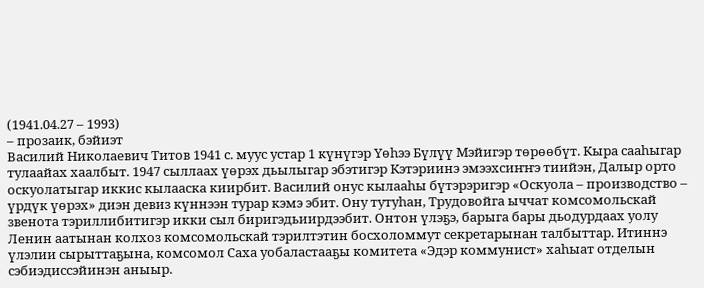(1941.04.27 – 1993)
– прозаик, бэйиэт
Василий Николаевич Титов 1941 с. муус устар 1 күнүгэр Үөһээ Бүлүү Мэйигэр төрөөбүт. Кыра сааһыгар тулаайах хаалбыт. 1947 сыллаах үөрэх дьылыгар эбэтигэр Кэтэриинэ эмээхсиҥҥэ тиийэн, Далыр орто оскуолатыгар иккис кылааска киирбит. Василий онус кылааһы бүтэрэригэр «Оскуола – производство – үрдүк үөрэх» диэн девиз күннээн турар кэмэ эбит. Ону тутуһан, Трудовойга ыччат комсомольскай звенота тэриллибитигэр икки сыл биригэдьиирдээбит. Онтон үлэҕэ, барыга бары дьодурдаах уолу Ленин аатынан колхоз комсомольскай тэрилтэтин босхоломмут секретарынан талбыттар. Итиннэ үлэлии сырыттаҕына, комсомол Саха уобаластааҕы комитета «Эдэр коммунист» хаһыат отделын сэбиэдиссэйинэн аныыр.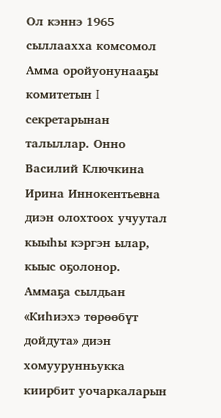Ол кэннэ 1965 сыллаахха комсомол Амма оройуонунааҕы комитетын I секретарынан талыллар. Онно Василий Ключкина Ирина Иннокентьевна диэн олохтоох учуутал кыыһы кэргэн ылар, кыыс оҕолонор.
Аммаҕа сылдьан «Киһиэхэ төрөөбүт дойдута» диэн хомуурунньукка киирбит уочаркаларын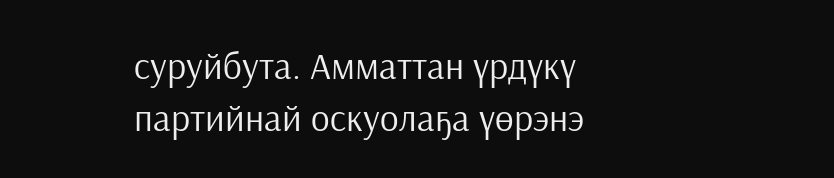суруйбута. Амматтан үрдүкү партийнай оскуолаҕа үөрэнэ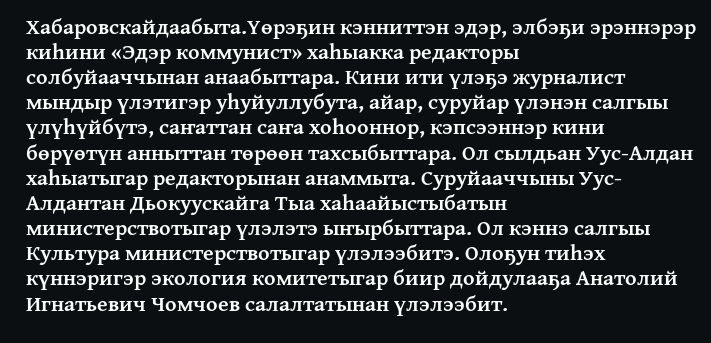Хабаровскайдаабыта.Үөрэҕин кэнниттэн эдэр, элбэҕи эрэннэрэр киһини «Эдэр коммунист» хаһыакка редакторы солбуйааччынан анаабыттара. Кини ити үлэҕэ журналист мындыр үлэтигэр уһуйуллубута, айар, суруйар үлэнэн салгыы үлүһүйбүтэ, саҥаттан саҥа хоһооннор, кэпсээннэр кини бөрүөтүн анныттан төрөөн тахсыбыттара. Ол сылдьан Уус-Алдан хаһыатыгар редакторынан анаммыта. Суруйааччыны Уус-Алдантан Дьокуускайга Тыа хаһаайыстыбатын министерствотыгар үлэлэтэ ыҥырбыттара. Ол кэннэ салгыы Культура министерствотыгар үлэлээбитэ. Олоҕун тиһэх күннэригэр экология комитетыгар биир дойдулааҕа Анатолий Игнатьевич Чомчоев салалтатынан үлэлээбит.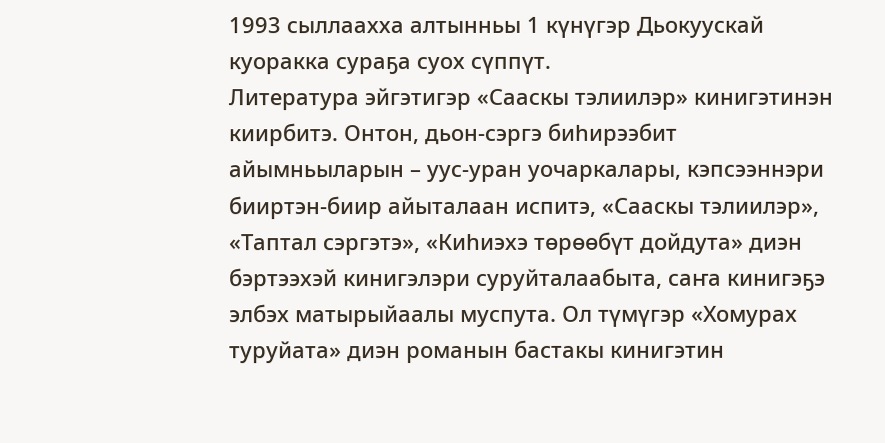1993 сыллаахха алтынньы 1 күнүгэр Дьокуускай куоракка сураҕа суох сүппүт.
Литература эйгэтигэр «Сааскы тэлиилэр» кинигэтинэн киирбитэ. Онтон, дьон-сэргэ биһирээбит айымньыларын – уус-уран уочаркалары, кэпсээннэри бииртэн-биир айыталаан испитэ, «Сааскы тэлиилэр», «Таптал сэргэтэ», «Киһиэхэ төрөөбүт дойдута» диэн бэртээхэй кинигэлэри суруйталаабыта, саҥа кинигэҕэ элбэх матырыйаалы муспута. Ол түмүгэр «Хомурах туруйата» диэн романын бастакы кинигэтин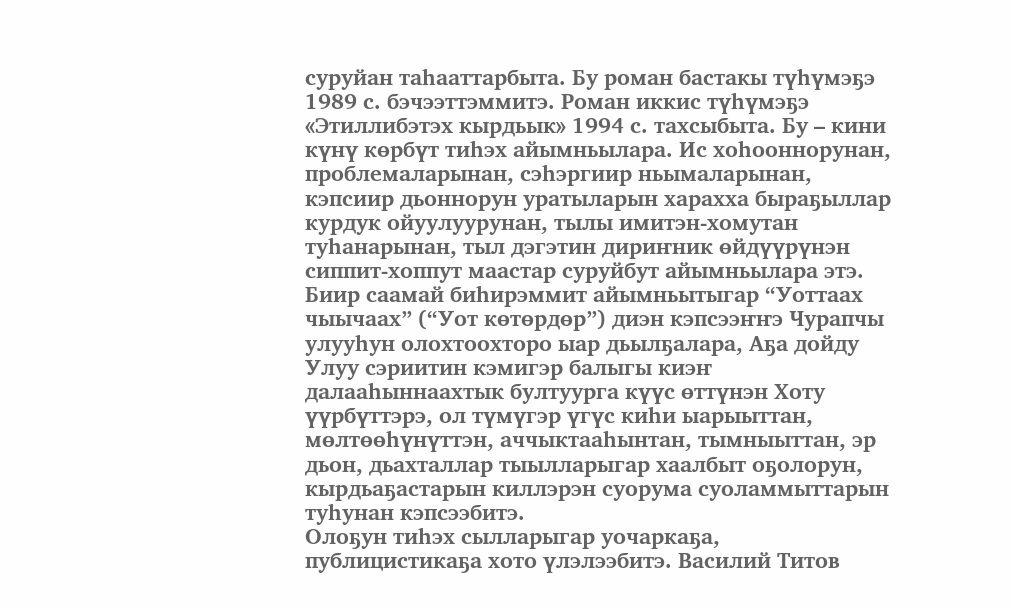суруйан таһааттарбыта. Бу роман бастакы түһүмэҕэ 1989 с. бэчээттэммитэ. Роман иккис түһүмэҕэ «Этиллибэтэх кырдьык» 1994 с. тахсыбыта. Бу – кини күнү көрбүт тиһэх айымньылара. Ис хоһооннорунан, проблемаларынан, сэһэргиир ньымаларынан, кэпсиир дьоннорун уратыларын харахха быраҕыллар курдук ойуулуурунан, тылы имитэн-хомутан туһанарынан, тыл дэгэтин дириҥник өйдүүрүнэн сиппит-хоппут маастар суруйбут айымньылара этэ.
Биир саамай биһирэммит айымньытыгар “Уоттаах чыычаах” (“Уот көтөрдөр”) диэн кэпсээҥҥэ Чурапчы улууһун олохтоохторо ыар дьылҕалара, Аҕа дойду Улуу сэриитин кэмигэр балыгы киэҥ далааһыннаахтык бултуурга күүс өттүнэн Хоту үүрбүттэрэ, ол түмүгэр үгүс киһи ыарыыттан, мөлтөөһүнүттэн, аччыктааһынтан, тымныыттан, эр дьон, дьахталлар тыылларыгар хаалбыт оҕолорун, кырдьаҕастарын киллэрэн суорума суоламмыттарын туһунан кэпсээбитэ.
Олоҕун тиһэх сылларыгар уочаркаҕа, публицистикаҕа хото үлэлээбитэ. Василий Титов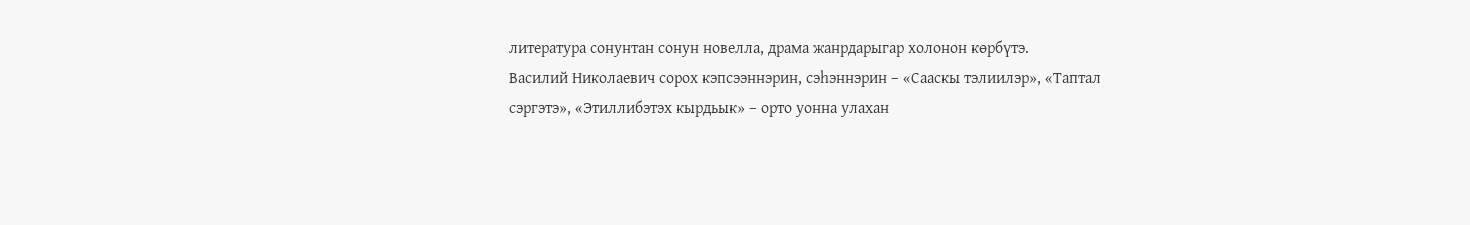литература сонунтан сонун новелла, драма жанрдарыгар холонон көрбүтэ.
Василий Николаевич сорох кэпсээннэрин, сэһэннэрин – «Сааскы тэлиилэр», «Таптал сэргэтэ», «Этиллибэтэх кырдьык» – орто уонна улахан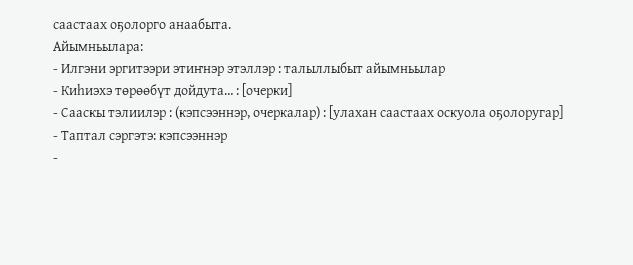саастаах оҕолорго анаабыта.
Айымньылара:
- Илгэни эргитээри этиҥнэр этэллэр : талыллыбыт айымньылар
- Киһиэхэ төрөөбүт дойдута… : [очерки]
- Сааскы тэлиилэр : (кэпсээннэр, очеркалар) : [улахан саастаах оскуола оҕолоругар]
- Таптал сэргэтэ: кэпсээннэр
-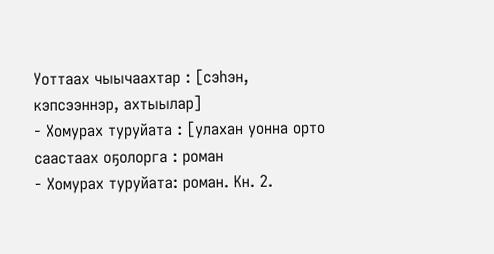Уоттаах чыычаахтар : [сэһэн, кэпсээннэр, ахтыылар]
- Хомурах туруйата : [улахан уонна орто саастаах оҕолорга : роман
- Хомурах туруйата: роман. Кн. 2.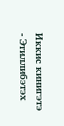Иккис кинигэтэ
- Этиллибэтэх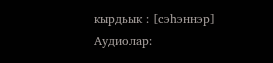кырдьык : [сэһэннэр]
Аудиолар: